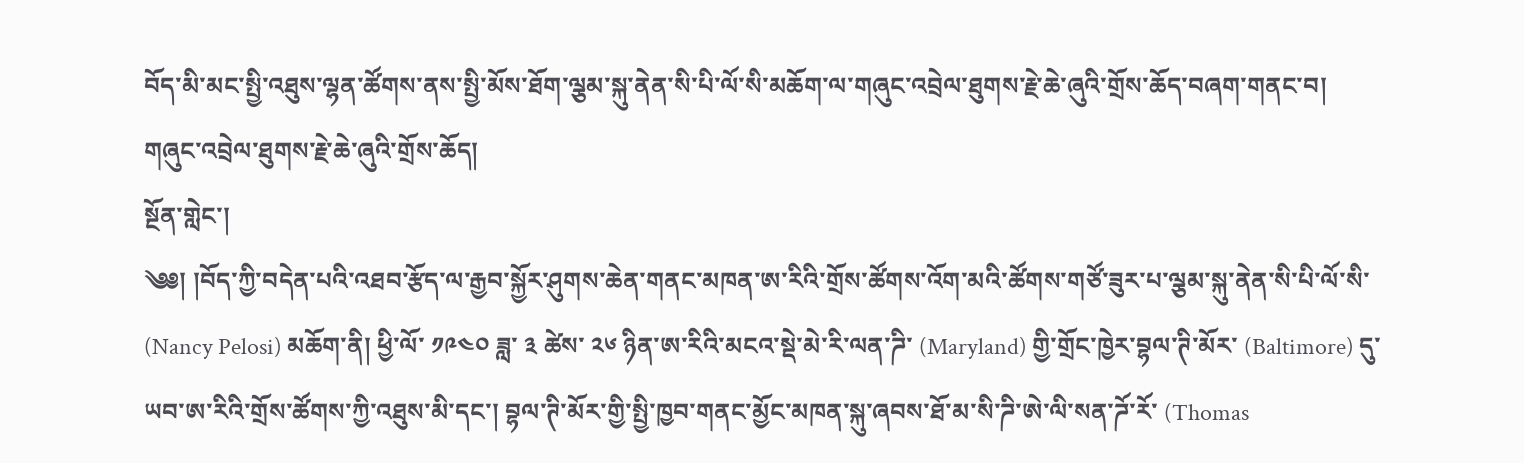བོད་མི་མང་སྤྱི་འཐུས་ལྷན་ཚོགས་ནས་སྤྱི་མོས་ཐོག་ལྕམ་སྐུ་ནེན་སི་པི་ལོ་སི་མཆོག་ལ་གཞུང་འབྲེལ་ཐུགས་རྗེ་ཆེ་ཞུའི་གྲོས་ཆོད་བཞག་གནང་བ།
གཞུང་འབྲེལ་ཐུགས་རྗེ་ཆེ་ཞུའི་གྲོས་ཆོད།
སྔོན་གླེང་།
༄༅། །བོད་ཀྱི་བདེན་པའི་འཐབ་རྩོད་ལ་རྒྱབ་སྐྱོར་ཤུགས་ཆེན་གནང་མཁན་ཨ་རིའི་གྲོས་ཚོགས་འོག་མའི་ཚོགས་གཙོ་ཟུར་པ་ལྕམ་སྐུ་ནེན་སི་པི་ལོ་སི་ (Nancy Pelosi) མཆོག་ནི། ཕྱི་ལོ་ ༡༩༤༠ ཟླ་ ༣ ཚེས་ ༢༦ ཉིན་ཨ་རིའི་མངའ་སྡེ་མེ་རི་ལན་ཌི་ (Maryland) གྱི་གྲོང་ཁྱེར་བྷལ་ཊི་མོར་ (Baltimore) དུ་ཡབ་ཨ་རིའི་གྲོས་ཚོགས་ཀྱི་འཐུས་མི་དང་། བྷལ་ཊི་མོར་གྱི་སྤྱི་ཁྱབ་གནང་མྱོང་མཁན་སྐུ་ཞབས་ཐོ་མ་སི་ཌི་ཨེ་ལི་སན་ཌོ་རོ་ (Thomas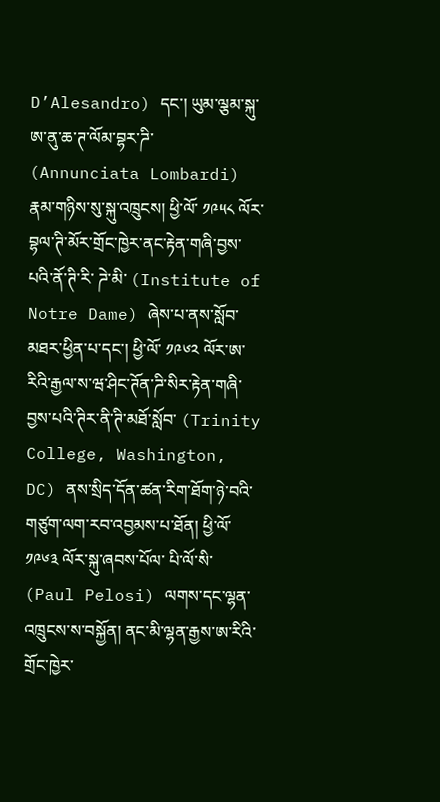D’Alesandro) དང་། ཡུམ་ལྕམ་སྐུ་ཨ་ནུ་ཆ་ཊ་ལོམ་བྷར་ཌི་ (Annunciata Lombardi) རྣམ་གཉིས་སུ་སྐུ་འཁྲུངས། ཕྱི་ལོ་ ༡༩༥༨ ལོར་བྷལ་ཊི་མོར་གྲོང་ཁྱེར་ནང་རྟེན་གཞི་བྱས་པའི་ནོ་ཊི་རི་ ཌེ་མི་ (Institute of Notre Dame) ཞེས་པ་ནས་སློབ་མཐར་ཕྱིན་པ་དང་། ཕྱི་ལོ་ ༡༩༦༢ ལོར་ཨ་རིའི་རྒྱལ་ས་ཝ་ཤིང་ཊོན་ཌི་སིར་རྟེན་གཞི་བྱས་པའི་ཊིར་ནི་ཊི་མཐོ་སློབ་ (Trinity College, Washington, DC) ནས་སྲིད་དོན་ཚན་རིག་ཐོག་ཉེ་བའི་གཙུག་ལག་རབ་འབྱམས་པ་ཐོན། ཕྱི་ལོ་ ༡༩༦༣ ལོར་སྐུ་ཞབས་པོལ་ པི་ལོ་སི་ (Paul Pelosi) ལགས་དང་ལྷན་འཁྲུངས་ས་བསྐྱོན། ནང་མི་ལྷན་རྒྱས་ཨ་རིའི་གྲོང་ཁྱེར་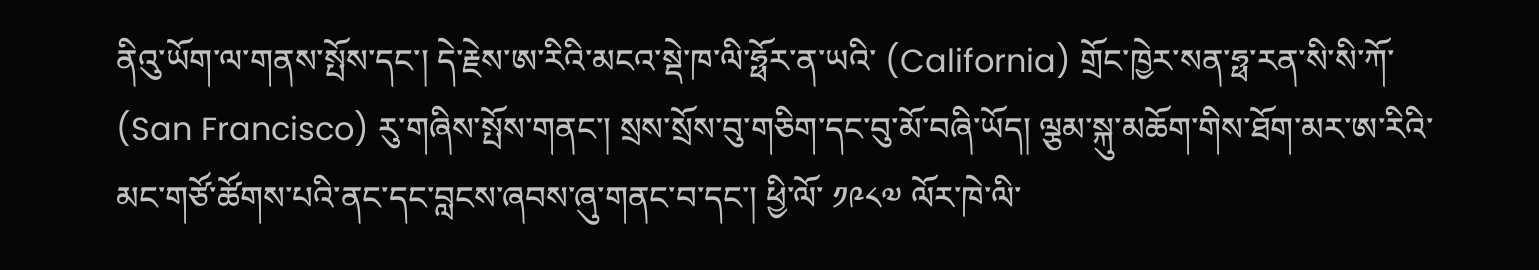ནིའུ་ཡོག་ལ་གནས་སྤོས་དང་། དེ་རྗེས་ཨ་རིའི་མངའ་སྡེ་ཁ་ལི་ཧྥོར་ན་ཡའི་ (California) གྲོང་ཁྱེར་སན་ཧྥ་རན་སི་སི་ཀོ་ (San Francisco) རུ་གཞིས་སྤོས་གནང་། སྲས་སྲོས་བུ་གཅིག་དང་བུ་མོ་བཞི་ཡོད། ལྕམ་སྐུ་མཆོག་གིས་ཐོག་མར་ཨ་རིའི་མང་གཙོ་ཚོགས་པའི་ནང་དང་བླངས་ཞབས་ཞུ་གནང་བ་དང་། ཕྱི་ལོ་ ༡༩༨༧ ལོར་ཁེ་ལི་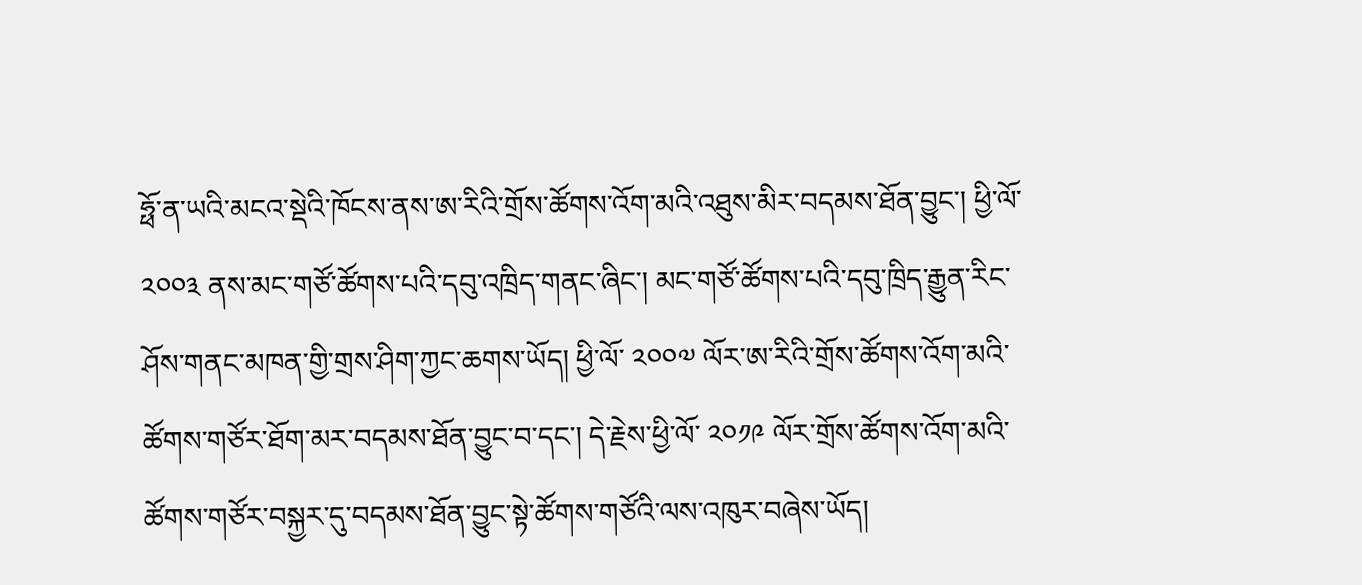ཧྥོ་ན་ཡའི་མངའ་སྡེའི་ཁོངས་ནས་ཨ་རིའི་གྲོས་ཚོགས་འོག་མའི་འཐུས་མིར་བདམས་ཐོན་བྱུང་། ཕྱི་ལོ་ ༢༠༠༣ ནས་མང་གཙོ་ཚོགས་པའི་དབུ་འཁྲིད་གནང་ཞིང་། མང་གཙོ་ཚོགས་པའི་དབུ་ཁྲིད་རྒྱུན་རིང་ཤོས་གནང་མཁན་གྱི་གྲས་ཤིག་ཀྱང་ཆགས་ཡོད། ཕྱི་ལོ་ ༢༠༠༧ ལོར་ཨ་རིའི་གྲོས་ཚོགས་འོག་མའི་ཚོགས་གཙོར་ཐོག་མར་བདམས་ཐོན་བྱུང་བ་དང་། དེ་རྗེས་ཕྱི་ལོ་ ༢༠༡༩ ལོར་གྲོས་ཚོགས་འོག་མའི་ཚོགས་གཙོར་བསྐྱར་དུ་བདམས་ཐོན་བྱུང་སྟེ་ཚོགས་གཙོའི་ལས་འཁུར་བཞེས་ཡོད།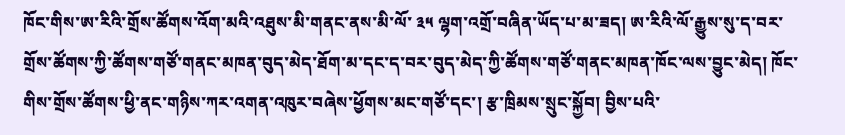ཁོང་གིས་ཨ་རིའི་གྲོས་ཚོགས་འོག་མའི་འཐུས་མི་གནང་ནས་མི་ལོ་ ༣༥ ལྷག་འགྲོ་བཞིན་ཡོད་པ་མ་ཟད། ཨ་རིའི་ལོ་རྒྱུས་སུ་ད་བར་གྲོས་ཚོགས་ཀྱི་ཚོགས་གཙོ་གནང་མཁན་བུད་མེད་ཐོག་མ་དང་ད་བར་བུད་མེད་ཀྱི་ཚོགས་གཙོ་གནང་མཁན་ཁོང་ལས་བྱུང་མེད། ཁོང་གིས་གྲོས་ཚོགས་ཕྱི་ནང་གཉིས་ཀར་འགན་འཁུར་བཞེས་ཕྱོགས་མང་གཙོ་དང་། རྩ་ཁྲིམས་སྲུང་སྐྱོབ། བྱིས་པའི་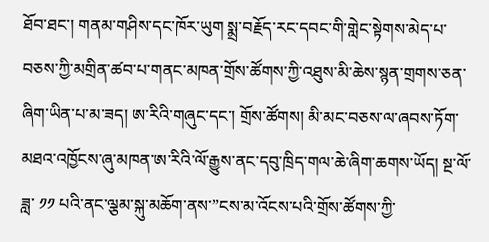ཐོབ་ཐང་། གནམ་གཤིས་དང་ཁོར་ཡུག སྨྲ་བརྗོད་རང་དབང་གི་གླེང་སྟེགས་མེད་པ་བཅས་ཀྱི་མགྲིན་ཚབ་པ་གནང་མཁན་གྲོས་ཚོགས་ཀྱི་འཐུས་མི་ཆེས་སྙན་གྲགས་ཅན་ཞིག་ཡིན་པ་མ་ཟད། ཨ་རིའི་གཞུང་དང་། གྲོས་ཚོགས། མི་མང་བཅས་ལ་ཞབས་ཏོག་མཐའ་འཁྱོངས་ཞུ་མཁན་ཨ་རིའི་ལོ་རྒྱུས་ནང་དབུ་ཁྲིད་གལ་ཆེ་ཞིག་ཆགས་ཡོད། སྔ་ལོ་ཟླ་ ༡༡ པའི་ནང་ལྕམ་སྐུ་མཆོག་ནས་”ངས་མ་འོངས་པའི་གྲོས་ཚོགས་ཀྱི་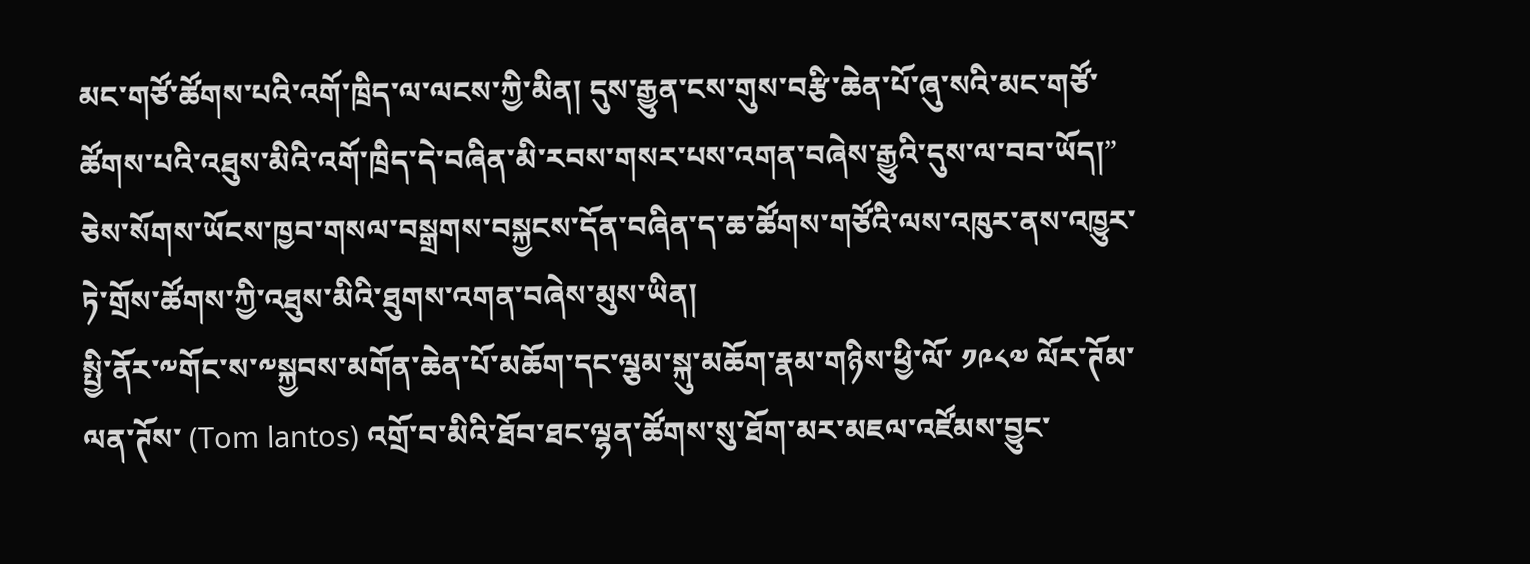མང་གཙོ་ཚོགས་པའི་འགོ་ཁྲིད་ལ་ལངས་ཀྱི་མིན། དུས་རྒྱུན་ངས་གུས་བརྩི་ཆེན་པོ་ཞུ་སའི་མང་གཙོ་ཚོགས་པའི་འཐུས་མིའི་འགོ་ཁྲིད་དེ་བཞིན་མི་རབས་གསར་པས་འགན་བཞེས་རྒྱུའི་དུས་ལ་བབ་ཡོད།” ཅེས་སོགས་ཡོངས་ཁྱབ་གསལ་བསྒྲགས་བསྐྱངས་དོན་བཞིན་ད་ཆ་ཚོགས་གཙོའི་ལས་འཁུར་ནས་འཁྱུར་ཏེ་གྲོས་ཚོགས་ཀྱི་འཐུས་མིའི་ཐུགས་འགན་བཞེས་མུས་ཡིན།
སྤྱི་ནོར་༸གོང་ས་༸སྐྱབས་མགོན་ཆེན་པོ་མཆོག་དང་ལྕམ་སྐུ་མཆོག་རྣམ་གཉིས་ཕྱི་ལོ་ ༡༩༨༧ ལོར་ཊོམ་ ལན་ཊོས་ (Tom lantos) འགྲོ་བ་མིའི་ཐོབ་ཐང་ལྷན་ཚོགས་སུ་ཐོག་མར་མཇལ་འཛོམས་བྱུང་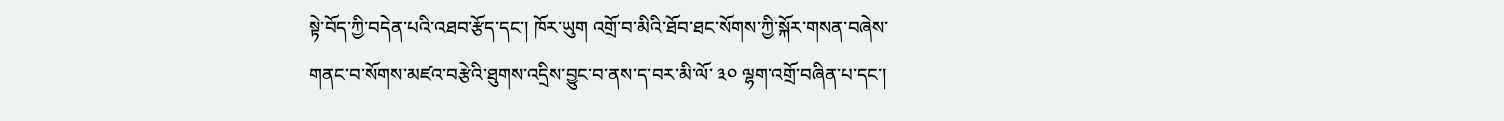སྟེ་བོད་ཀྱི་བདེན་པའི་འཐབ་རྩོད་དང་། ཁོར་ཡུག འགྲོ་བ་མིའི་ཐོབ་ཐང་སོགས་ཀྱི་སྐོར་གསན་བཞེས་གནང་བ་སོགས་མཛའ་བརྩེའི་ཐུགས་འདྲིས་བྱུང་བ་ནས་ད་བར་མི་ལོ་ ༣༠ ལྷག་འགྲོ་བཞིན་པ་དང་།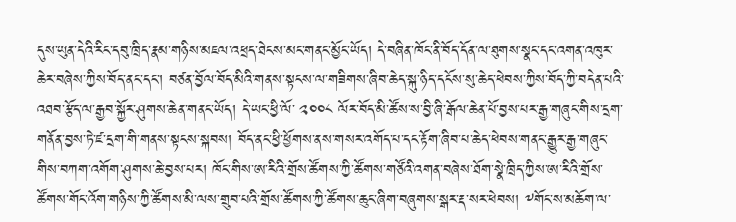དུས་ཡུན་དེའི་རིང་དབུ་ཁྲིད་རྣམ་གཉིས་མཇལ་འཕྲད་ཐེངས་མང་གནང་མྱོང་ཡོད། དེ་བཞིན་ཁོང་ནི་བོད་དོན་ལ་ཐུགས་སྣང་དང་འགན་འཁུར་ཆེར་བཞེས་ཀྱིས་བོད་ནང་དང་། བཙན་བྱོལ་བོད་མིའི་གནས་སྟངས་ལ་གཟིགས་ཞིབ་ཆེད་སྐུ་ཉིད་དངོས་སུ་ཆེད་ཕེབས་ཀྱིས་བོད་ཀྱི་བདེན་པའི་འཐབ་རྩོད་ལ་རྒྱབ་སྐྱོར་ཤུགས་ཆེན་གནང་ཡོད། དེ་ཡང་ཕྱི་ལོ་ ༢༠༠༨ ལོར་བོད་མི་ཚོས་ས་བྱི་ཞི་རྒོལ་ཆེན་པོ་བྱས་པར་རྒྱ་གཞུང་གིས་དྲག་གནོན་བྱས་ཏེ་ཛ་དྲག་གི་གནས་སྟངས་སྐབས། བོད་ནང་ཕྱི་ཕྱོགས་ནས་གསར་འགོད་པ་དང་རྟོག་ཞིབ་པ་ཆེད་ཕེབས་གནང་རྒྱུར་རྒྱ་གཞུང་གིས་བཀག་འགོག་ཤུགས་ཆེ་བྱས་པར། ཁོང་གིས་ཨ་རིའི་གྲོས་ཚོགས་ཀྱི་ཚོགས་གཙོའི་འགན་བཞེས་ཐོག་སྣེ་ཁྲིད་ཀྱིས་ཨ་རིའི་གྲོས་ཚོགས་གོང་འོག་གཉིས་ཀྱི་ཚོགས་མི་ལས་གྲུབ་པའི་གྲོས་ཚོགས་ཀྱི་ཚོགས་ཆུང་ཞིག་བཞུགས་སྒར་རྡ་སར་ཕེབས། ༸གོང་ས་མཆོག་ལ་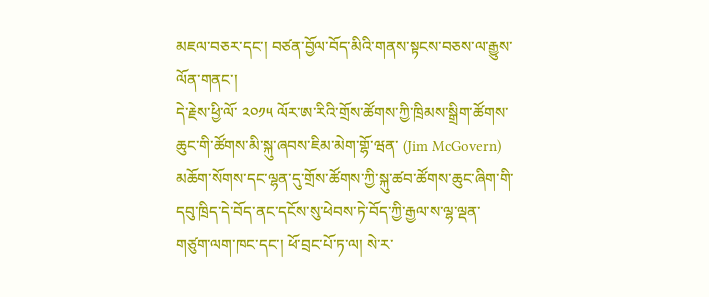མཇལ་བཅར་དང་། བཙན་བྱོལ་བོད་མིའི་གནས་སྟངས་བཅས་ལ་རྒྱུས་ལོན་གནང་།
དེ་རྗེས་ཕྱི་ལོ་ ༢༠༡༥ ལོར་ཨ་རིའི་གྲོས་ཚོགས་ཀྱི་ཁྲིམས་སྒྲིག་ཚོགས་ཆུང་གི་ཚོགས་མི་སྐུ་ཞབས་ཇིམ་མེག་གྷོ་ཝན་ (Jim McGovern) མཆོག་སོགས་དང་ལྷན་དུ་གྲོས་ཚོགས་ཀྱི་སྐུ་ཚབ་ཚོགས་ཆུང་ཞིག་གི་དབུ་ཁྲིད་དེ་བོད་ནང་དངོས་སུ་ཕེབས་ཏེ་བོད་ཀྱི་རྒྱལ་ས་ལྷ་ལྡན་གཙུག་ལག་ཁང་དང་། ཕོ་བྲང་པོ་ཏ་ལ། སེ་ར་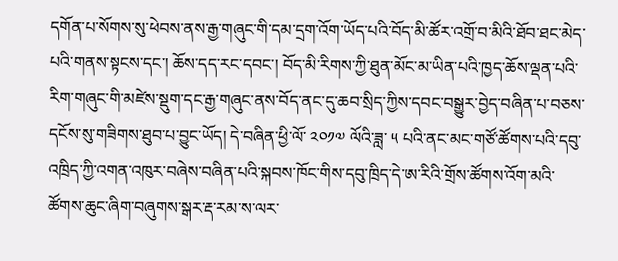དགོན་པ་སོགས་སུ་ཕེབས་ནས་རྒྱ་གཞུང་གི་དམ་དྲག་འོག་ཡོད་པའི་བོད་མི་ཚོར་འགྲོ་བ་མིའི་ཐོབ་ཐང་མེད་པའི་གནས་སྟངས་དང་། ཆོས་དད་རང་དབང་། བོད་མི་རིགས་ཀྱི་ཐུན་མོང་མ་ཡིན་པའི་ཁྱད་ཆོས་ལྡན་པའི་རིག་གཞུང་གི་མཛེས་སྡུག་དང་རྒྱ་གཞུང་ནས་བོད་ནང་དུ་ཆབ་སྲིད་ཀྱིས་དབང་བསྒྱུར་བྱེད་བཞིན་པ་བཅས་དངོས་སུ་གཟིགས་ཐུབ་པ་བྱུང་ཡོད། དེ་བཞིན་ཕྱི་ལོ་ ༢༠༡༧ ལོའི་ཟླ་ ༥ པའི་ནང་མང་གཙོ་ཚོགས་པའི་དབུ་འཁྲིད་ཀྱི་འགན་འཁུར་བཞེས་བཞིན་པའི་སྐབས་ཁོང་གིས་དབུ་ཁྲིད་དེ་ཨ་རིའི་གྲོས་ཚོགས་འོག་མའི་ཚོགས་ཆུང་ཞིག་བཞུགས་སྒར་རྡ་རམ་ས་ལར་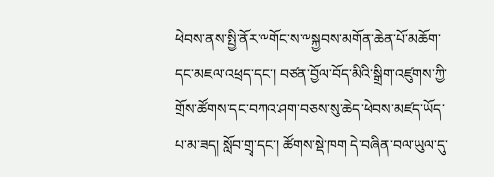ཕེབས་ནས་སྤྱི་ནོར་༸གོང་ས་༸སྐྱབས་མགོན་ཆེན་པོ་མཆོག་དང་མཇལ་འཕྲད་དང་། བཙན་བྱོལ་བོད་མིའི་སྒྲིག་འཛུགས་ཀྱི་གྲོས་ཚོགས་དང་བཀའ་ཤག་བཅས་སུ་ཆེད་ཕེབས་མཛད་ཡོད་པ་མ་ཟད། སློབ་གྲྭ་དང་། ཚོགས་སྡེ་ཁག དེ་བཞིན་བལ་ཡུལ་དུ་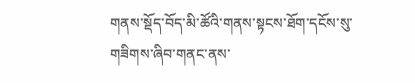གནས་སྡོད་བོད་མི་ཚོའི་གནས་སྟངས་ཐོག་དངོས་སུ་གཟིགས་ཞིབ་གནང་ནས་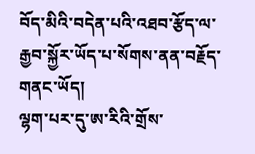བོད་མིའི་བདེན་པའི་འཐབ་རྩོད་ལ་རྒྱབ་སྐྱོར་ཡོད་པ་སོགས་ནན་བརྗོད་གནང་ཡོད།
ལྷག་པར་དུ་ཨ་རིའི་གྲོས་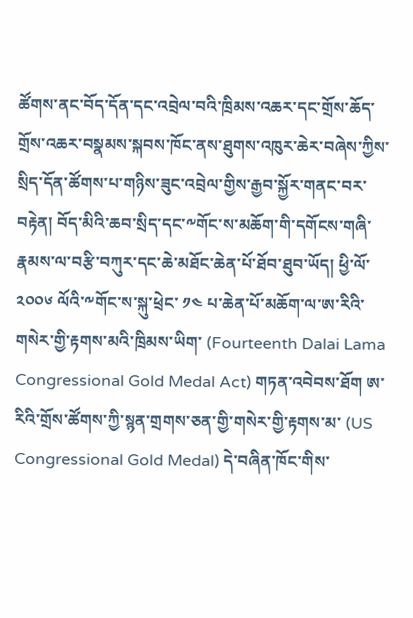ཚོགས་ནང་བོད་དོན་དང་འབྲེལ་བའི་ཁྲིམས་འཆར་དང་གྲོས་ཆོད་གྲོས་འཆར་བསྣམས་སྐབས་ཁོང་ནས་ཐུགས་འཁུར་ཆེར་བཞེས་ཀྱིས་སྲིད་དོན་ཚོགས་པ་གཉིས་ཟུང་འབྲེལ་གྱིས་རྒྱབ་སྐྱོར་གནང་བར་བརྟེན། བོད་མིའི་ཆབ་སྲིད་དང་༸གོང་ས་མཆོག་གི་དགོངས་གཞི་རྣམས་ལ་བརྩི་བཀུར་དང་ཆེ་མཐོང་ཆེན་པོ་ཐོབ་ཐུབ་ཡོད། ཕྱི་ལོ་ ༢༠༠༦ ལོའི་༸གོང་ས་སྐུ་ཕྲེང་ ༡༤ པ་ཆེན་པོ་མཆོག་ལ་ཨ་རིའི་གསེར་གྱི་རྟགས་མའི་ཁྲིམས་ཡིག་ (Fourteenth Dalai Lama Congressional Gold Medal Act) གཏན་འབེབས་ཐོག ཨ་རིའི་གྲོས་ཚོགས་ཀྱི་སྙན་གྲགས་ཅན་གྱི་གསེར་གྱི་རྟགས་མ་ (US Congressional Gold Medal) དེ་བཞིན་ཁོང་གིས་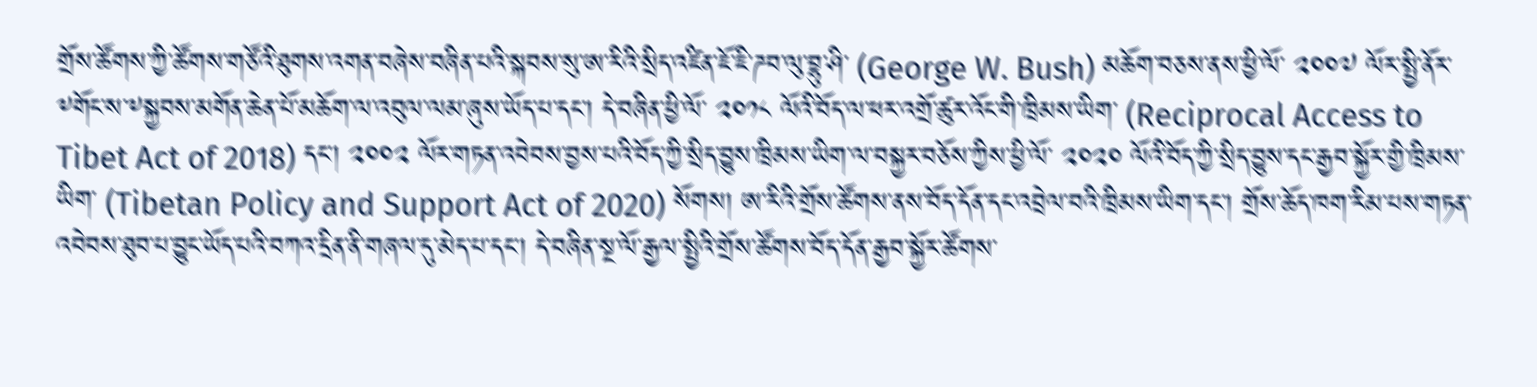གྲོས་ཚོགས་ཀྱི་ཚོགས་གཙོའི་ཐུགས་འགན་བཞེས་བཞིན་པའི་སྐབས་སུ་ཨ་རིའི་སྲིད་འཛིན་ཇོ་ཇི་ཌབ་ལུ་བྷུ་ཤི་ (George W. Bush) མཆོག་བཅས་ནས་ཕྱི་ལོ་ ༢༠༠༧ ལོར་སྤྱི་ནོར་༸གོང་ས་༸སྐྱབས་མགོན་ཆེན་པོ་མཆོག་ལ་འབུལ་ལམ་ཞུས་ཡོད་པ་དང་། དེ་བཞིན་ཕྱི་ལོ་ ༢༠༡༨ ལོའི་བོད་ལ་ཕར་འགྲོ་ཚུར་འོང་གི་ཁྲིམས་ཡིག་ (Reciprocal Access to Tibet Act of 2018) དང་། ༢༠༠༢ ལོར་གཏན་འབེབས་བྱས་པའི་བོད་ཀྱི་སྲིད་བྱུས་ཁྲིམས་ཡིག་ལ་བསྐྱར་བཅོས་ཀྱིས་ཕྱི་ལོ་ ༢༠༢༠ ལོའི་བོད་ཀྱི་སྲིད་བྱུས་དང་རྒྱབ་སྐྱོར་གྱི་ཁྲིམས་ཡིག་ (Tibetan Policy and Support Act of 2020) སོགས། ཨ་རིའི་གྲོས་ཚོགས་ནས་བོད་དོན་དང་འབྲེལ་བའི་ཁྲིམས་ཡིག་དང་། གྲོས་ཆོད་ཁག་རིམ་པས་གཏན་འབེབས་ཐུབ་པ་བྱུང་ཡོད་པའི་བཀའ་དྲིན་ནི་གཞལ་དུ་མེད་པ་དང་། དེ་བཞིན་སྔ་ལོ་རྒྱལ་སྤྱིའི་གྲོས་ཚོགས་བོད་དོན་རྒྱབ་སྐྱོར་ཚོགས་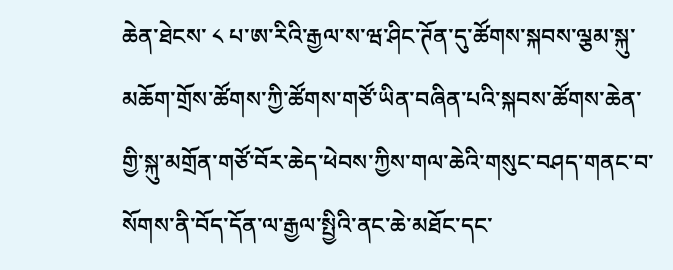ཆེན་ཐེངས་ ༨ པ་ཨ་རིའི་རྒྱལ་ས་ཝ་ཤིང་ཊོན་དུ་ཚོགས་སྐབས་ལྕམ་སྐུ་མཆོག་གྲོས་ཚོགས་ཀྱི་ཚོགས་གཙོ་ཡིན་བཞིན་པའི་སྐབས་ཚོགས་ཆེན་གྱི་སྐུ་མགྲོན་གཙོ་བོར་ཆེད་ཕེབས་ཀྱིས་གལ་ཆེའི་གསུང་བཤད་གནང་བ་སོགས་ནི་བོད་དོན་ལ་རྒྱལ་སྤྱིའི་ནང་ཆེ་མཐོང་དང་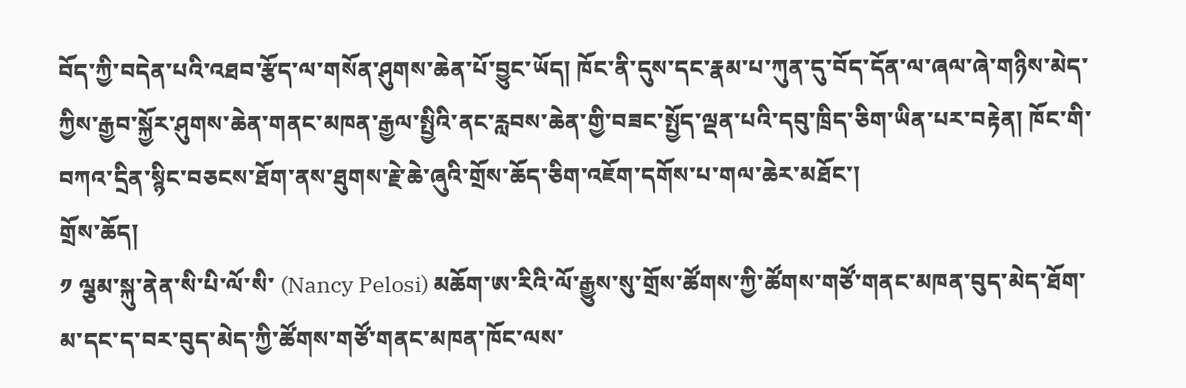བོད་ཀྱི་བདེན་པའི་འཐབ་རྩོད་ལ་གསོན་ཤུགས་ཆེན་པོ་བྱུང་ཡོད། ཁོང་ནི་དུས་དང་རྣམ་པ་ཀུན་དུ་བོད་དོན་ལ་ཞལ་ཞེ་གཉིས་མེད་ཀྱིས་རྒྱབ་སྐྱོར་ཤུགས་ཆེན་གནང་མཁན་རྒྱལ་སྤྱིའི་ནང་རླབས་ཆེན་གྱི་བཟང་སྤྱོད་ལྡན་པའི་དབུ་ཁྲིད་ཅིག་ཡིན་པར་བརྟེན། ཁོང་གི་བཀའ་དྲིན་སྙིང་བཅངས་ཐོག་ནས་ཐུགས་རྗེ་ཆེ་ཞུའི་གྲོས་ཆོད་ཅིག་འཇོག་དགོས་པ་གལ་ཆེར་མཐོང་།
གྲོས་ཆོད།
༡ ལྕམ་སྐུ་ནེན་སི་པི་ལོ་སི་ (Nancy Pelosi) མཆོག་ཨ་རིའི་ལོ་རྒྱུས་སུ་གྲོས་ཚོགས་ཀྱི་ཚོགས་གཙོ་གནང་མཁན་བུད་མེད་ཐོག་མ་དང་ད་བར་བུད་མེད་ཀྱི་ཚོགས་གཙོ་གནང་མཁན་ཁོང་ལས་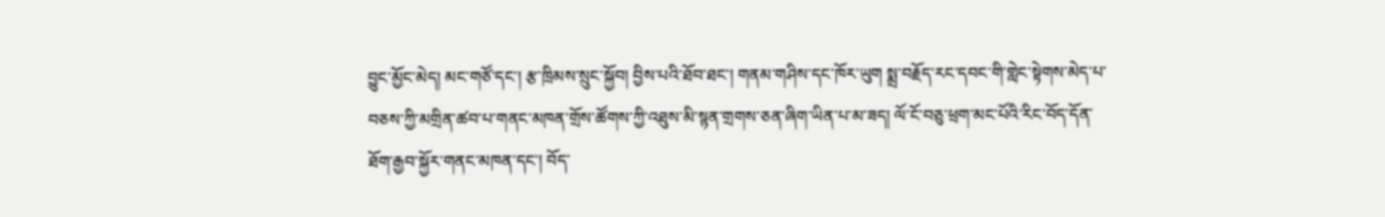བྱུང་མྱོང་མེད། མང་གཙོ་དང་། རྩ་ཁྲིམས་སྲུང་སྐྱོབ། བྱིས་པའི་ཐོབ་ཐང་། གནམ་གཤིས་དང་ཁོར་ཡུག སྨྲ་བརྗོད་རང་དབང་གི་གླེང་སྟེགས་མེད་པ་བཅས་ཀྱི་མགྲིན་ཚབ་པ་གནང་མཁན་གྲོས་ཚོགས་ཀྱི་འཐུས་མི་སྙན་གྲགས་ཅན་ཞིག་ཡིན་པ་མ་ཟད། ལོ་ངོ་བཅུ་ཕྲག་མང་པོའི་རིང་བོད་དོན་ཐོག་རྒྱབ་སྐྱོར་གནང་མཁན་དང་། བོད་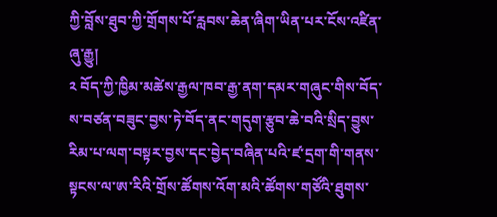ཀྱི་བློས་ཐུབ་ཀྱི་གྲོགས་པོ་རླབས་ཆེན་ཞིག་ཡིན་པར་ངོས་འཛིན་ཞུ་རྒྱུ།
༢ བོད་ཀྱི་ཁྱིམ་མཚེས་རྒྱལ་ཁབ་རྒྱ་ནག་དམར་གཞུང་གིས་བོད་ས་བཙན་བཟུང་བྱས་ཏེ་བོད་ནང་གདུག་རྩུབ་ཆེ་བའི་སྲིད་བྱུས་རིམ་པ་ལག་བསྟར་བྱས་དང་བྱེད་བཞིན་པའི་ཛ་དྲག་གི་གནས་སྟངས་ལ་ཨ་རིའི་གྲོས་ཚོགས་འོག་མའི་ཚོགས་གཙོའི་ཐུགས་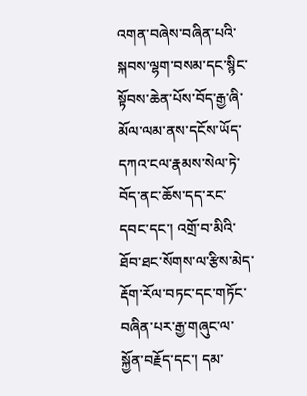འགན་བཞེས་བཞིན་པའི་སྐབས་ལྷག་བསམ་དང་སྙིང་སྟོབས་ཆེན་པོས་བོད་རྒྱ་ཞི་མོལ་ལམ་ནས་དངོས་ཡོད་དཀའ་ངལ་རྣམས་སེལ་ཏེ་བོད་ནང་ཆོས་དད་རང་དབང་དང་། འགྲོ་བ་མིའི་ཐོབ་ཐང་སོགས་ལ་རྩིས་མེད་རྡོག་རོལ་བཏང་དང་གཏོང་བཞིན་པར་རྒྱ་གཞུང་ལ་སྐྱོན་བརྗོད་དང་། དམ་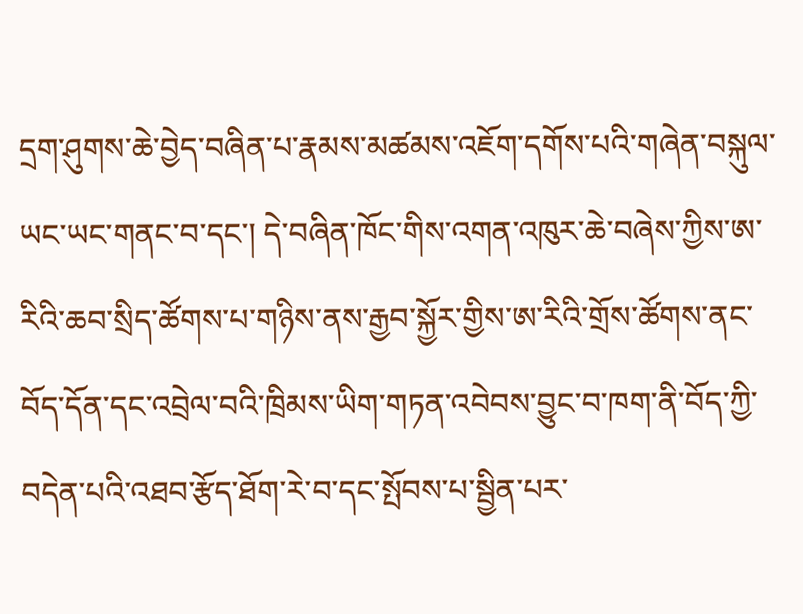དྲག་ཤུགས་ཆེ་བྱེད་བཞིན་པ་རྣམས་མཚམས་འཇོག་དགོས་པའི་གཞེན་བསྐུལ་ཡང་ཡང་གནང་བ་དང་། དེ་བཞིན་ཁོང་གིས་འགན་འཁུར་ཆེ་བཞེས་ཀྱིས་ཨ་རིའི་ཆབ་སྲིད་ཚོགས་པ་གཉིས་ནས་རྒྱབ་སྐྱོར་གྱིས་ཨ་རིའི་གྲོས་ཚོགས་ནང་བོད་དོན་དང་འབྲེལ་བའི་ཁྲིམས་ཡིག་གཏན་འབེབས་བྱུང་བ་ཁག་ནི་བོད་ཀྱི་བདེན་པའི་འཐབ་རྩོད་ཐོག་རེ་བ་དང་སྤོབས་པ་སྦྱིན་པར་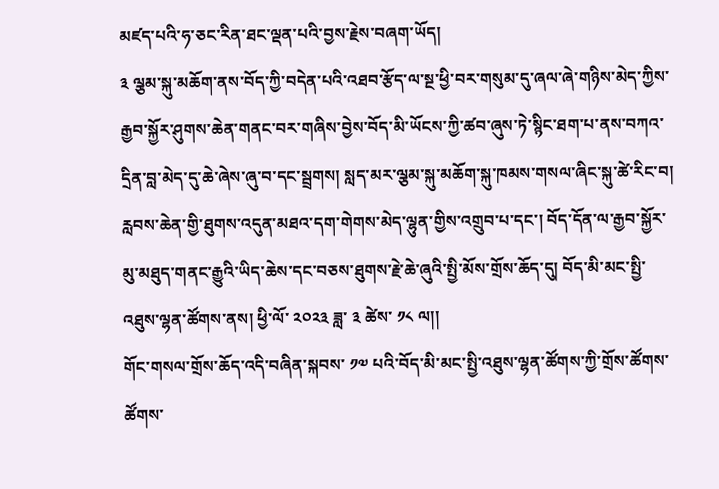མཛད་པའི་ཧ་ཅང་རིན་ཐང་ལྡན་པའི་བྱས་རྗེས་བཞག་ཡོད།
༣ ལྕམ་སྐུ་མཆོག་ནས་བོད་ཀྱི་བདེན་པའི་འཐབ་རྩོད་ལ་སྔ་ཕྱི་བར་གསུམ་དུ་ཞལ་ཞེ་གཉིས་མེད་ཀྱིས་རྒྱབ་སྐྱོར་ཤུགས་ཆེན་གནང་བར་གཞིས་བྱེས་བོད་མི་ཡོངས་ཀྱི་ཚབ་ཞུས་ཏེ་སྙིང་ཐག་པ་ནས་བཀའ་དྲིན་བླ་མེད་དུ་ཆེ་ཞེས་ཞུ་བ་དང་སྦྲགས། སླད་མར་ལྕམ་སྐུ་མཆོག་སྐུ་ཁམས་གསལ་ཞིང་སྐུ་ཚེ་རིང་བ། རླབས་ཆེན་གྱི་ཐུགས་འདུན་མཐའ་དག་གེགས་མེད་ལྷུན་གྱིས་འགྲུབ་པ་དང་། བོད་དོན་ལ་རྒྱབ་སྐྱོར་མུ་མཐུད་གནང་རྒྱུའི་ཡིད་ཆེས་དང་བཅས་ཐུགས་རྗེ་ཆེ་ཞུའི་སྤྱི་མོས་གྲོས་ཆོད་དུ། བོད་མི་མང་སྤྱི་འཐུས་ལྷན་ཚོགས་ནས། ཕྱི་ལོ་ ༢༠༢༣ ཟླ་ ༣ ཚེས་ ༡༨ ལ།།
གོང་གསལ་གྲོས་ཆོད་འདི་བཞིན་སྐབས་ ༡༧ པའི་བོད་མི་མང་སྤྱི་འཐུས་ལྷན་ཚོགས་ཀྱི་གྲོས་ཚོགས་ཚོགས་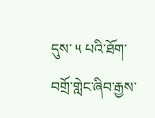དུས་ ༥ པའི་ཐོག་བགྲོ་གླེང་ཞིབ་རྒྱས་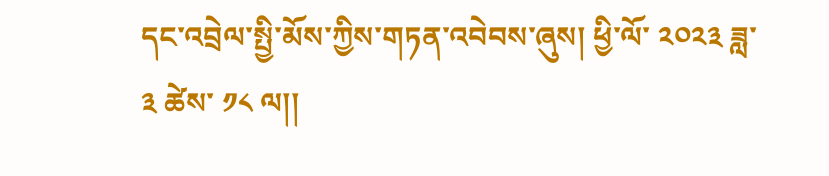དང་འབྲེལ་སྤྱི་མོས་ཀྱིས་གཏན་འབེབས་ཞུས། ཕྱི་ལོ་ ༢༠༢༣ ཟླ་ ༣ ཚེས་ ༡༨ ལ།།